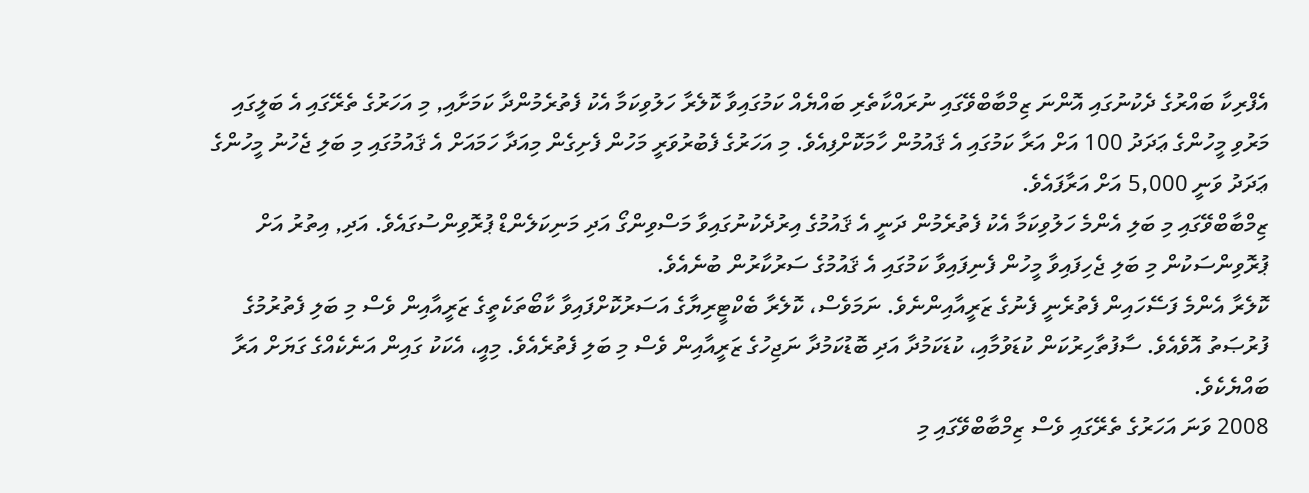އެފްރިކާ ބައްރުގެ ދެކުނުގައި އޮންނަ ޒިމްބާބްވޭގައި ނުރައްކާތެރި ބައްޔެއް ކަމުގައިވާ ކޮލެރާ ހަލުވިކަމާ އެކު ފެތުރެމުންދާ ކަމަށާއި, މި އަހަރުގެ ތެރޭގައި އެ ބަލީގައި މަރުވި މީހުންގެ ޢަދަދު 100 އަށް އަރާ ކަމުގައި އެ ޤައުމުން ހާމަކޮށްފިއެވެ. މި އަހަރުގެ ފެބުރުވަރީ މަހުން ފެށިގެން މިއަދާ ހަމައަށް އެ ޤައުމުގައި މި ބަލި ޖެހުނު މީހުންގެ ޢަދަދު ވަނީ 5,000 އަށް އަރާފައެވެ.
ޒިމްބާބްވޭގައި މި ބަލި އެންމެ ހަލުވިކަމާ އެކު ފެތުރެމުން ދަނީ އެ ޤައުމުގެ އިރުދެކުނުގައިވާ މަސްވިންގޯ އަދި މަނިކަލެންޑް ޕުރޮވިންސުގައެވެ. އަދި, އިތުރު އަށް ޕުރޮވިންސަކުން މި ބަލި ޖެހިފައިވާ މީހުން ފެނިފައިވާ ކަމުގައި އެ ޤައުމުގެ ސަރުކާރުން ބުނެއެވެ.
ކޮލެރާ އެންމެ ފަސޭހައިން ފެތުރެނީ ފެނުގެ ޒަރީއާއިންނެވެ. ނަމަވެސް، ކޮލެރާ ބެކްޓީރިޔާގެ އަސަރުކޮށްފައިވާ ކާބޯތަކެތީގެ ޒަރީއާއިން ވެސް މި ބަލި ފެތުރުމުގެ ފުރުޞަތު އޮވެއެވެ. ސާފުތާހިރުކަން ކުޑަވުމާއި، ކުޑަކަމުދާ އަދި ބޮޑުކަމުދާ ނަޖިހުގެ ޒަރީއާއިން ވެސް މި ބަލި ފެތުރެއެވެ. މިއީ، އެކަކު ގައިން އަނެކެއްގެ ގަޔަށް އަރާ ބައްޔެކެވެ.
2008 ވަނަ އަހަރުގެ ތެރޭގައި ވެސް ޒިމްބާބްވޭގައި މި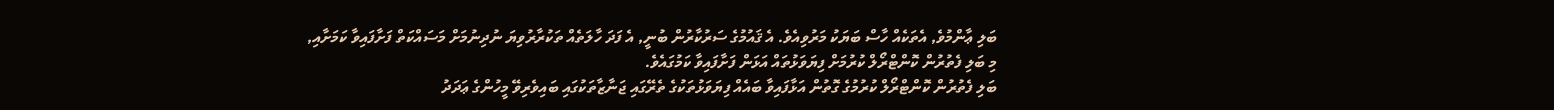ބަލި ޢާންމުވެ, އެތަކެއް ހާސް ބަޔަކު މަރުވިއެވެ. އެ ޤައުމުގެ ސަރުކާރުން ބުނީ, އެ ފަދަ ހާލަތެއް ތަކުރާރުވިޔަ ނުދިނުމަށް މަސައްކަތް ފަށާފައިވާ ކަމަށާއި, މި ބަލި ފެތުރުން ކޮންޓްރޯލް ކުރުމަށް ފިޔަވަޅުތައް އަޅަން ފަށާފައިވާ ކަމުގައެވެ.
ބަލި ފެތުރުން ކޮންޓްރޯލް ކުރުމުގެ ގޮތުން އަޅާފައިވާ ބައެއް ފިޔަވަޅުތަކުގެ ތެރޭގައި ޖަނާޒާތަކުގައި ބައިވެރިވޭ މީހުންގެ ޢަދަދު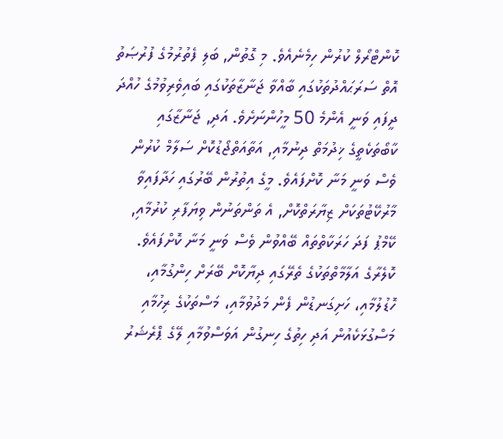ކޮންޓްރޯލް ކުރުން ހިމެނެއެވެ. މި ގޮތުން, ބަލި ފެތުރުމުގެ ފުރުޞަތު އޮތް ސަރަޙައްދުތަކުގައި ބާއްވާ ޖަނާޒާތަކުގައި ބައިވެރިވުމުގެ ހުއްދަ ދީފައި ވަނީ އެންމެ 50 މީހުންނަށެވެ. އަދި, ޖަނާޒާގައި ކާބޯތަކެތީގެ ޚިދުމަތް ދިނުމާއި, އަތާއަތްޖޯޑުކޮށް ސަލާމް ކުރުން ވެސް ވަނީ މަނާ ކޮށްފައެވެ. މީގެ އިތުރުން ބޭރުގައި ހަދާފައިވާ މާރުކޭޓުތަކަށް ޒިޔާރަތްކޮށް, އެ ތަންތަނުން ވިޔަފާރި ކުރުމާއި, ކޭމްޕު ފަދަ ހަރަކާތްތައް ބޭއްވުން ވެސް ވަނީ މަނާ ކޮށްފައެވެ.
ކޮލެރާގެ އަލާމާތްތަކުގެ ތެރޭގައި ދިޔާކޮށް ބޭރަށް ހިންގުމާއި، ހޮޑުލުމާއި، ހަށިގަނޑުން ފެން މަދުވުމާއި، މަސްތަކުގެ ރިހުމާއި މަސްގުޅަކެއުން އަދި ހިތުގެ ހިނގުން އަވަސްވުމާއި ލޭގެ ޕްރެޝަރު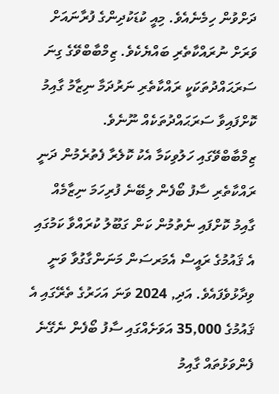ދަށްވުން ހިމެނެއެވެ. މިއީ ކުޑަކުދިންގެ ފުރާނައަށް ވަރަށް ނުރައްކާތެރި ބައްޔެކެވެ. ޒިމްބާބްވޭގެ ގިނަ ސަރަޙައްދުތަކަކީ ރައްކާތެރި ނަރުދަމާ ނިޒާމު ގާއިމު ކޮށްފައިވާ ސަރަޙައްދުތަކެއް ނޫނެވެ.
ޒިމްބާބްވޭގައި ހަލުވިކަމާ އެކު ކޮލެރާ ފެތުރެމުން ދަނީ ރައްކާތެރި ސާފު ބޯފެން ލިބޭނެ ފުރިހަމަ ނިޒާމެއް ގާއިމު ކޮށްފައި ނެތުމުން ކަން ގަބޫލު ކުރައްވާ ކަމުގައި އެ ޤައުމުގެ ރައީސް އެމަރސަން މަނަންގާގުވާ ވަނީ ވިދާޅުވެފައެވެ. އަދި, 2024 ވަނަ އަހަރުގެ ތެރޭގައި އެ ޤައުމުގެ 35,000 އަވަށެއްގައި ސާފު ބޯފެން ނެގޭނެ ފެންވަޅުތައް ގާއިމު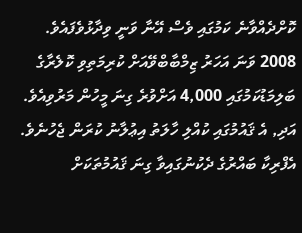ކޮށްދެއްވާނެ ކަމުގައި ވެސް އޭނާ ވަނީ ވިދާޅުވެފައެވެ.
2008 ވަނަ އަހަރު ޒިމްބާބްވޭއަށް ކުރިމަތިވި ކޮލެރާގެ ބަލިމަޑުކަމުގައި 4,000 އަށްވުރެ ގިނަ މީހުން މަރުވިއެވެ. އަދި, އެ ޤައުމުގައި ކުއްލި ހާލަތު އިޢުލާނު ކުރަން ޖެހުނެވެ. އެފްރިކާ ބައްރުގެ ދެކުނުގައިވާ ގިނަ ޤައުމުތަކަށް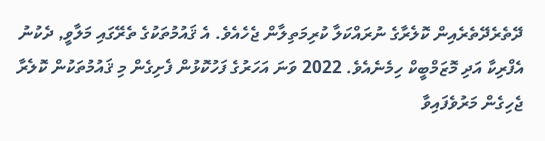ދޭތެރެދޭތެރެއިން ކޮލެރާގެ ނުރައްކަލާ ކުރިމަތިލާން ޖެހެއެވެ. އެ ޤައުމުތަކުގެ ތެރޭގައި މަލާވީ, ދެކުނު އެފްރިކާ އަދި މޮޒަމްބީކް ހިމެނެއެވެ. 2022 ވަނަ އަހަރުގެ ފަހުކޮޅުން ފެށިގެން މި ޤައުމުތަކުން ކޮލެރާ ޖެހިގެން މަރުވެފައިވާ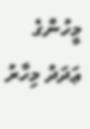މީހުންގެ ޢަދަދު މިހާރު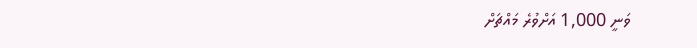ވަނީ 1,000 އަށްވުރެ މައްޗަށް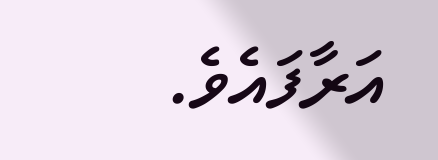އަރާފައެވެ.